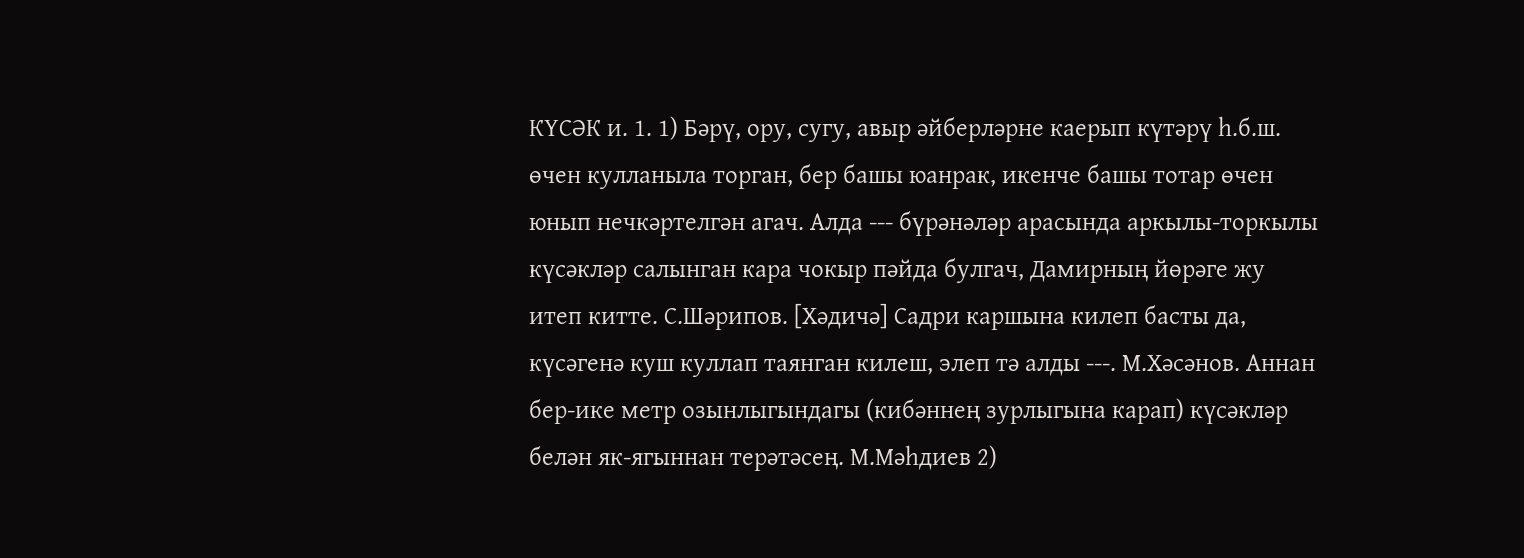КҮСӘК и. 1. 1) Бәрү, ору, сугу, авыр әйберләрне каерып күтәрү һ.б.ш. өчен кулланыла торган, бер башы юанрак, икенче башы тотар өчен юнып нечкәртелгән агач. Алда --- бүрәнәләр арасында аркылы-торкылы күсәкләр салынган кара чокыр пәйда булгач, Дамирның йөрәге жу итеп китте. С.Шәрипов. [Хәдичә] Садри каршына килеп басты да, күсәгенә куш куллап таянган килеш, элеп тә алды ---. М.Хәсәнов. Аннан бер-ике метр озынлыгындагы (кибәннең зурлыгына карап) күсәкләр белән як-ягыннан терәтәсең. М.Мәһдиев 2)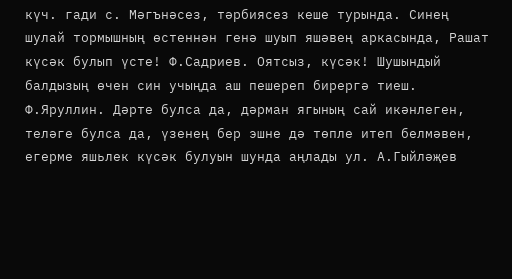күч. гади с. Мәгънәсез, тәрбиясез кеше турында. Синең шулай тормышның өстеннән генә шуып яшәвең аркасында, Рашат күсәк булып үсте! Ф.Садриев. Оятсыз, күсәк! Шушындый балдызың өчен син учыңда аш пешереп бирергә тиеш. Ф.Яруллин. Дәрте булса да, дәрман ягының сай икәнлеген, теләге булса да, үзенең бер эшне дә төпле итеп белмәвен, егерме яшьлек күсәк булуын шунда аңлады ул. А.Гыйләҗев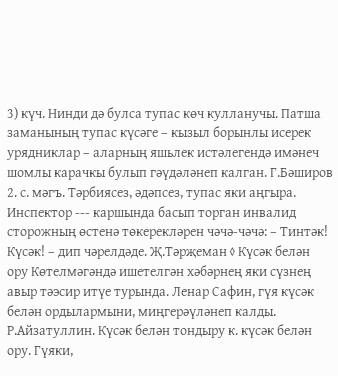3) күч. Нинди дә булса тупас көч кулланучы. Патша заманының тупас күсәге – кызыл борынлы исерек урядниклар – аларның яшьлек истәлегендә имәнеч шомлы карачкы булып гәүдәләнеп калган. Г.Бәширов 2. с. мәгъ. Тәрбиясез, әдәпсез, тупас яки аңгыра. Инспектор --- каршында басып торган инвалид сторожның өстенә төкерекләрен чәчә-чәчә: – Тинтәк! Күсәк! – дип чәрелдәде. Җ.Тәрҗеман ◊ Күсәк белән ору Көтелмәгәндә ишетелгән хәбәрнең яки сүзнең авыр тәэсир итүе турында. Ленар Сафин, гүя күсәк белән ордылармыни, миңгерәүләнеп калды. Р.Айзатуллин. Күсәк белән тондыру к. күсәк белән ору. Гүяки,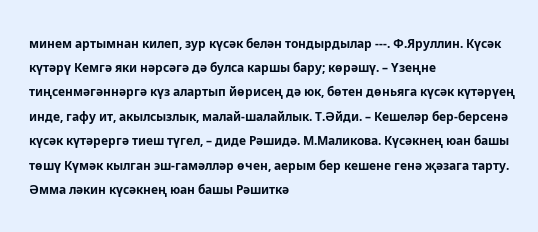минем артымнан килеп, зур күсәк белән тондырдылар ---. Ф.Яруллин. Күсәк күтәрү Кемгә яки нәрсәгә дә булса каршы бару; көрәшү. – Үзеңне тиңсенмәгәннәргә күз алартып йөрисең дә юк, бөтен дөньяга күсәк күтәрүең инде, гафу ит, акылсызлык, малай-шалайлык. Т.Әйди. – Кешеләр бер-берсенә күсәк күтәрергә тиеш түгел, – диде Рәшидә. М.Маликова. Күсәкнең юан башы төшү Күмәк кылган эш-гамәлләр өчен, аерым бер кешене генә җәзага тарту. Әмма ләкин күсәкнең юан башы Рәшиткә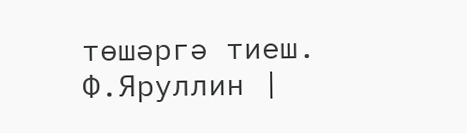төшәргә тиеш. Ф.Яруллин |